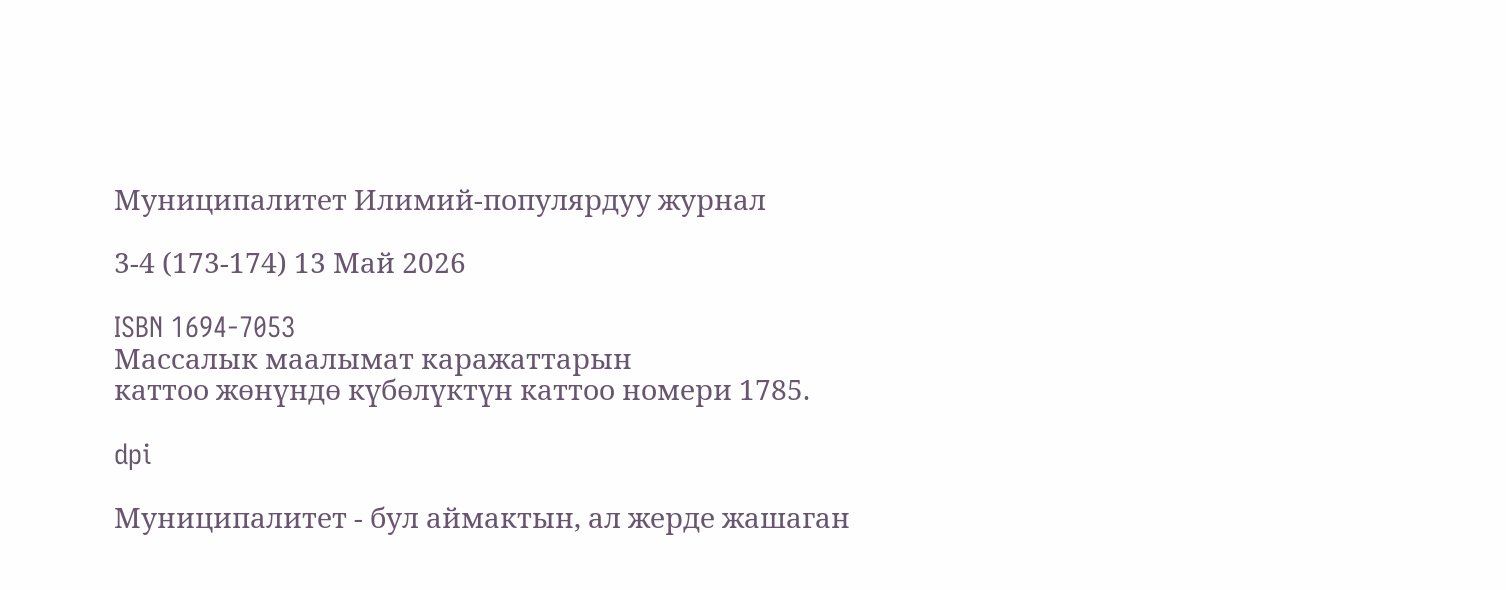Муниципалитет Илимий-популярдуу журнал

3-4 (173-174) 13 Май 2026

ISBN 1694-7053
Массалык маалымат каражаттарын
каттоо жөнүндө күбөлүктүн каттоо номери 1785.

dpi

Муниципалитет - бул аймактын, ал жерде жашаган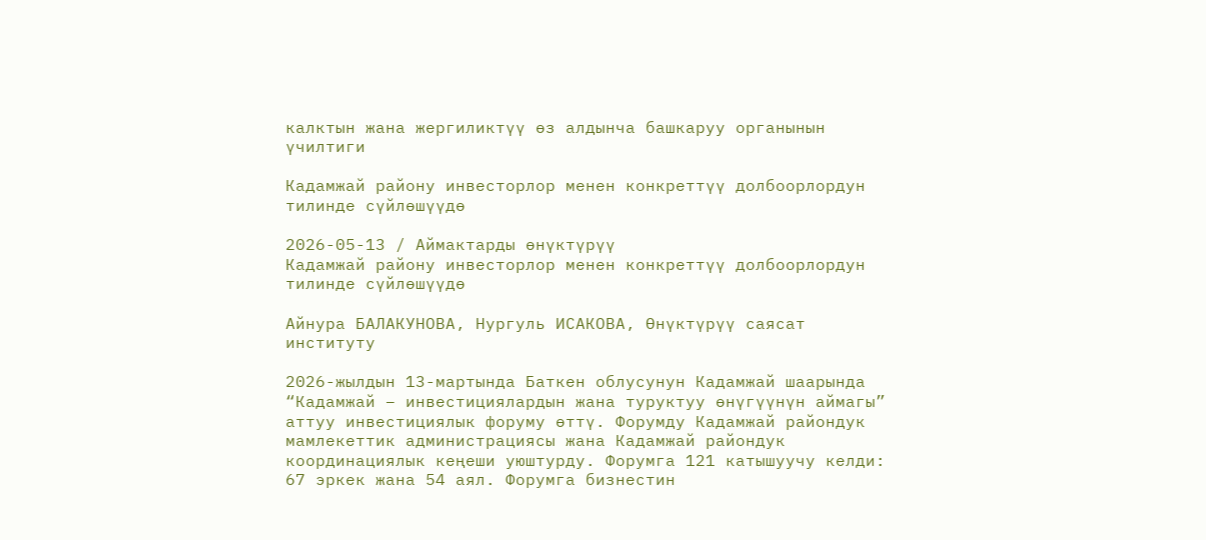калктын жана жергиликтүү өз алдынча башкаруу органынын үчилтиги

Кадамжай району инвесторлор менен конкреттүү долбоорлордун тилинде сүйлөшүүдө

2026-05-13 / Аймактарды өнүктүрүү
Кадамжай району инвесторлор менен конкреттүү долбоорлордун тилинде сүйлөшүүдө

Айнура БАЛАКУНОВА, Нургуль ИСАКОВА, Өнүктүрүү саясат институту

2026-жылдын 13-мартында Баткен облусунун Кадамжай шаарында “Кадамжай – инвестициялардын жана туруктуу өнүгүүнүн аймагы” аттуу инвестициялык форуму өттү. Форумду Кадамжай райондук мамлекеттик администрациясы жана Кадамжай райондук координациялык кеңеши уюштурду. Форумга 121 катышуучу келди: 67 эркек жана 54 аял. Форумга бизнестин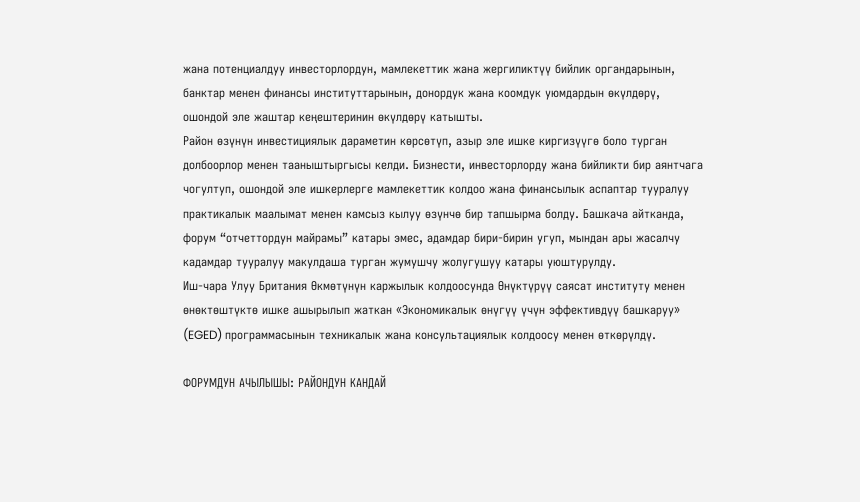жана потенциалдуу инвесторлордун, мамлекеттик жана жергиликтүү бийлик органдарынын, банктар менен финансы институттарынын, донордук жана коомдук уюмдардын өкүлдөрү, ошондой эле жаштар кеңештеринин өкүлдөрү катышты.
Район өзүнүн инвестициялык дараметин көрсөтүп, азыр эле ишке киргизүүгө боло турган долбоорлор менен тааныштыргысы келди. Бизнести, инвесторлорду жана бийликти бир аянтчага чогултуп, ошондой эле ишкерлерге мамлекеттик колдоо жана финансылык аспаптар тууралуу практикалык маалымат менен камсыз кылуу өзүнчө бир тапшырма болду. Башкача айтканда, форум “отчеттордун майрамы” катары эмес, адамдар бири-бирин угуп, мындан ары жасалчу кадамдар тууралуу макулдаша турган жумушчу жолугушуу катары уюштурулду.
Иш-чара Улуу Британия Өкмөтүнүн каржылык колдоосунда Өнүктүрүү саясат институту менен өнөктөштүктө ишке ашырылып жаткан «Экономикалык өнүгүү үчүн эффективдүү башкаруу» (EGED) программасынын техникалык жана консультациялык колдоосу менен өткөрүлдү.

ФОРУМДУН АЧЫЛЫШЫ: РАЙОНДУН КАНДАЙ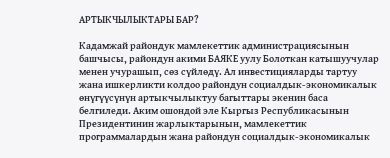АРТЫКЧЫЛЫКТАРЫ БАР?

Кадамжай райондук мамлекеттик администрациясынын башчысы, райондун акими БАЯКЕ уулу Болоткан катышуучулар менен учурашып, сөз сүйлөдү. Ал инвестицияларды тартуу жана ишкерликти колдоо райондун социалдык-экономикалык өнүгүүсүнүн артыкчылыктуу багыттары экенин баса белгиледи. Аким ошондой эле Кыргыз Республикасынын Президентинин жарлыктарынын, мамлекеттик программалардын жана райондун социалдык-экономикалык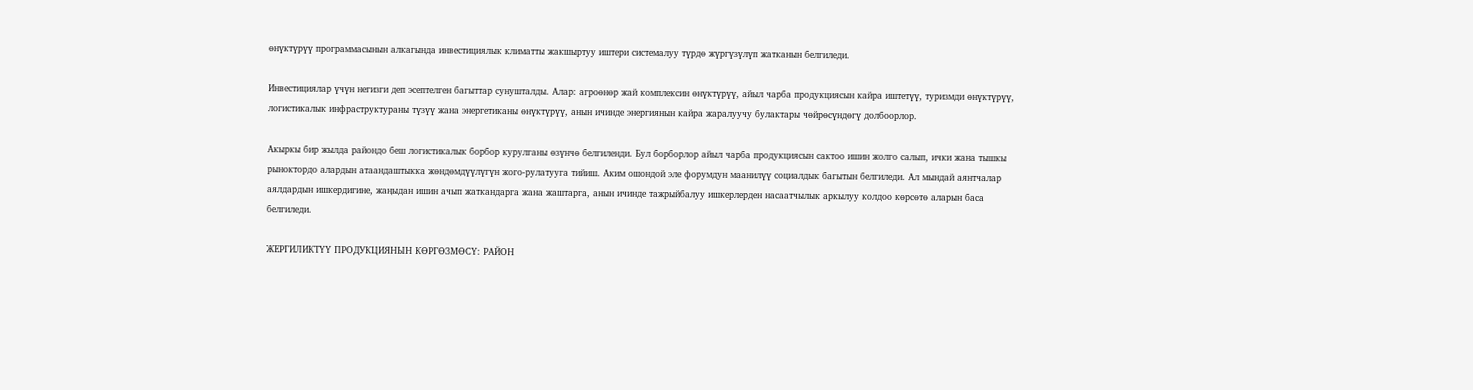өнүктүрүү программасынын алкагында инвестициялык климатты жакшыртуу иштери системалуу түрдө жүргүзүлүп жатканын белгиледи.

Инвестициялар үчүн негизги деп эсептелген багыттар сунушталды. Алар: агроөнөр жай комплексин өнүктүрүү, айыл чарба продукциясын кайра иштетүү, туризмди өнүктүрүү, логистикалык инфраструктураны түзүү жана энергетиканы өнүктүрүү, анын ичинде энергиянын кайра жаралуучу булактары чөйрөсүндөгү долбоорлор.

Акыркы бир жылда райондо беш логистикалык борбор курулганы өзүнчө белгиленди. Бул борборлор айыл чарба продукциясын сактоо ишин жолго салып, ички жана тышкы рыноктордо алардын атаандаштыкка жөндөмдүүлүгүн жого-рулатууга тийиш. Аким ошондой эле форумдун маанилүү социалдык багытын белгиледи. Ал мындай аянтчалар аялдардын ишкердигине, жаңыдан ишин ачып жаткандарга жана жаштарга, анын ичинде тажрыйбалуу ишкерлерден насаатчылык аркылуу колдоо көрсөтө аларын баса белгиледи.

ЖЕРГИЛИКТҮҮ ПРОДУКЦИЯНЫН КӨРГӨЗМӨСҮ: РАЙОН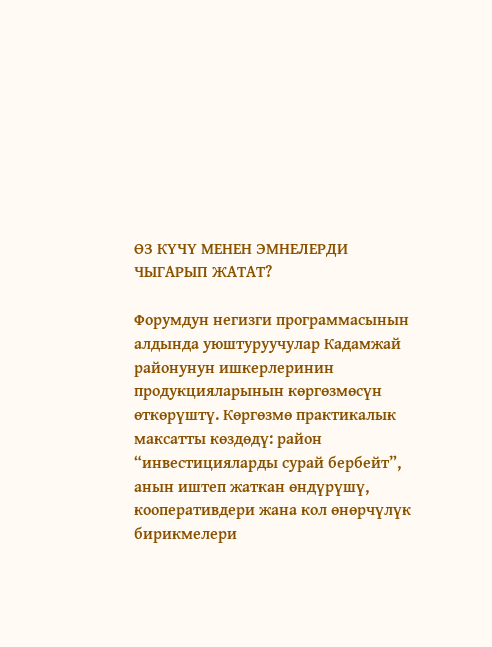ӨЗ КҮЧҮ МЕНЕН ЭМНЕЛЕРДИ ЧЫГАРЫП ЖАТАТ?

Форумдун негизги программасынын алдында уюштуруучулар Кадамжай районунун ишкерлеринин продукцияларынын көргөзмөсүн өткөрүштү. Көргөзмө практикалык максатты көздөдү: район “инвестицияларды сурай бербейт”, анын иштеп жаткан өндүрүшү, кооперативдери жана кол өнөрчүлүк бирикмелери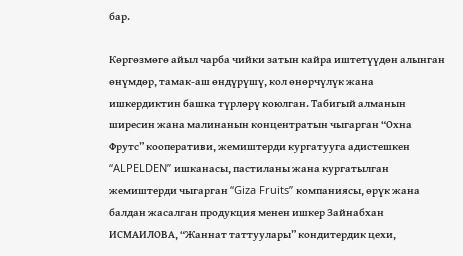бар.

Көргөзмөгө айыл чарба чийки затын кайра иштетүүдөн алынган өнүмдөр, тамак-аш өндүрүшү, кол өнөрчүлүк жана ишкердиктин башка түрлөрү коюлган. Табигый алманын ширесин жана малинанын концентратын чыгарган “Охна Фрутс” кооперативи, жемиштерди кургатууга адистешкен “ALPELDEN” ишканасы, пастиланы жана кургатылган жемиштерди чыгарган “Giza Fruits” компаниясы, өрүк жана балдан жасалган продукция менен ишкер Зайнабхан ИСМАИЛОВА, “Жаннат таттуулары” кондитердик цехи,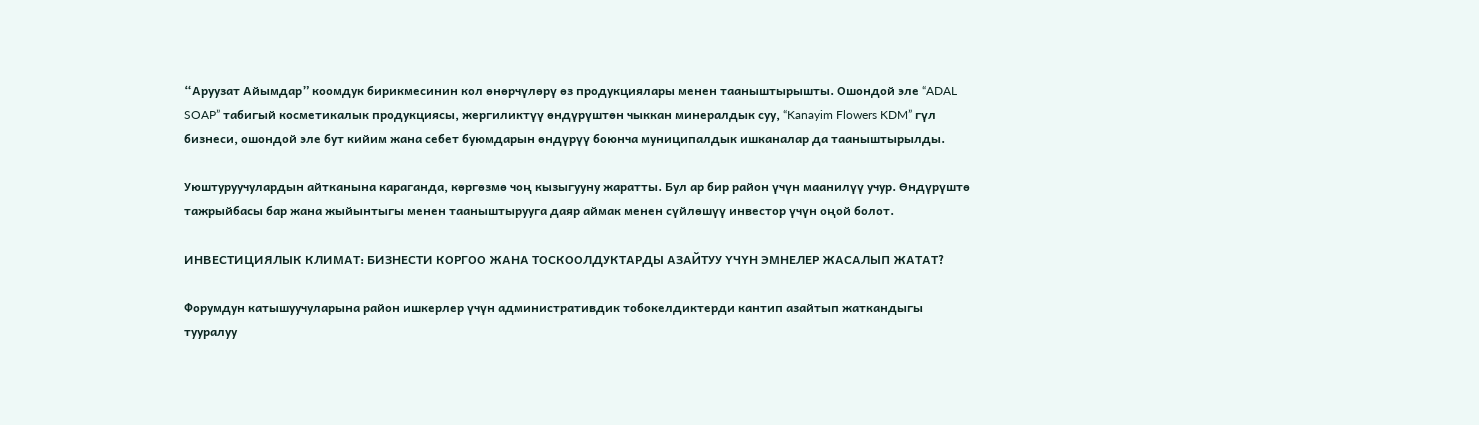“Аруузат Айымдар” коомдук бирикмесинин кол өнөрчүлөрү өз продукциялары менен тааныштырышты. Ошондой эле “ADAL SOAP” табигый косметикалык продукциясы, жергиликтүү өндүрүштөн чыккан минералдык суу, “Kanayim Flowers KDM” гүл бизнеси, ошондой эле бут кийим жана себет буюмдарын өндүрүү боюнча муниципалдык ишканалар да тааныштырылды.

Уюштуруучулардын айтканына караганда, көргөзмө чоң кызыгууну жаратты. Бул ар бир район үчүн маанилүү учур. Өндүрүштө тажрыйбасы бар жана жыйынтыгы менен тааныштырууга даяр аймак менен сүйлөшүү инвестор үчүн оңой болот.

ИНВЕСТИЦИЯЛЫК КЛИМАТ: БИЗНЕСТИ КОРГОО ЖАНА ТОСКООЛДУКТАРДЫ АЗАЙТУУ ҮЧҮН ЭМНЕЛЕР ЖАСАЛЫП ЖАТАТ?

Форумдун катышуучуларына район ишкерлер үчүн административдик тобокелдиктерди кантип азайтып жаткандыгы тууралуу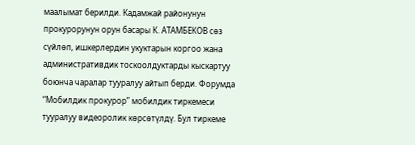маалымат берилди. Кадамжай районунун прокурорунун орун басары К. АТАМБЕКОВ сөз сүйлөп, ишкерлердин укуктарын коргоо жана административдик тоскоолдуктарды кыскартуу боюнча чаралар тууралуу айтып берди. Форумда “Мобилдик прокурор” мобилдик тиркемеси тууралуу видеоролик көрсөтүлдү. Бул тиркеме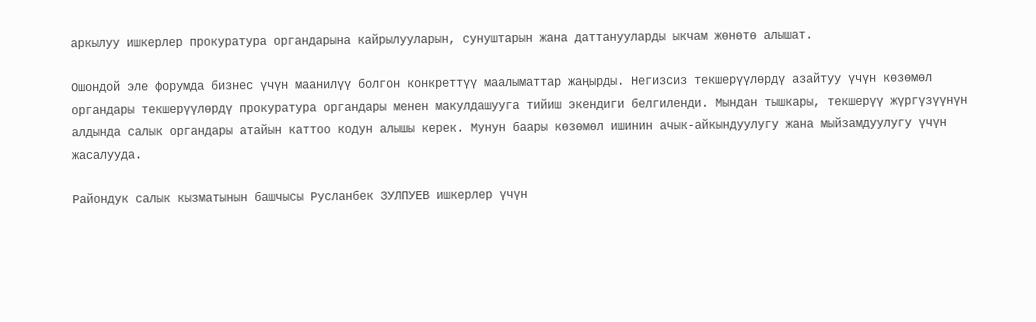аркылуу ишкерлер прокуратура органдарына кайрылууларын, сунуштарын жана даттанууларды ыкчам жөнөтө алышат.

Ошондой эле форумда бизнес үчүн маанилүү болгон конкреттүү маалыматтар жаңырды. Негизсиз текшерүүлөрдү азайтуу үчүн көзөмөл органдары текшерүүлөрдү прокуратура органдары менен макулдашууга тийиш экендиги белгиленди. Мындан тышкары, текшерүү жүргүзүүнүн алдында салык органдары атайын каттоо кодун алышы керек. Мунун баары көзөмөл ишинин ачык-айкындуулугу жана мыйзамдуулугу үчүн жасалууда.

Райондук салык кызматынын башчысы Русланбек ЗУЛПУЕВ ишкерлер үчүн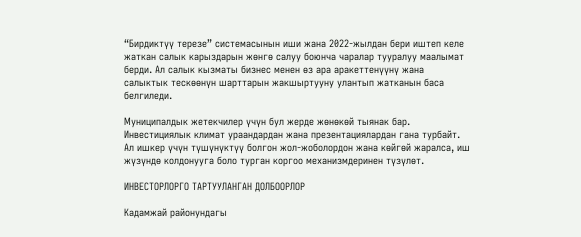“Бирдиктүү терезе” системасынын иши жана 2022-жылдан бери иштеп келе жаткан салык карыздарын жөнгө салуу боюнча чаралар тууралуу маалымат берди. Ал салык кызматы бизнес менен өз ара аракеттенүүнү жана салыктык тескөөнүн шарттарын жакшыртууну улантып жатканын баса белгиледи.

Муниципалдык жетекчилер үчүн бул жерде жөнөкөй тыянак бар. Инвестициялык климат ураандардан жана презентациялардан гана турбайт. Ал ишкер үчүн түшүнүктүү болгон жол-жоболордон жана көйгөй жаралса, иш жүзүндө колдонууга боло турган коргоо механизмдеринен түзүлөт.

ИНВЕСТОРЛОРГО ТАРТУУЛАНГАН ДОЛБООРЛОР

Кадамжай районундагы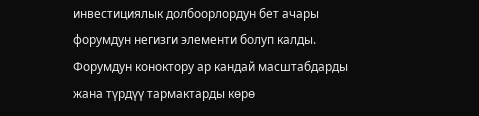инвестициялык долбоорлордун бет ачары форумдун негизги элементи болуп калды. Форумдун коноктору ар кандай масштабдарды жана түрдүү тармактарды көрө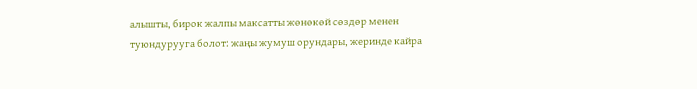алышты, бирок жалпы максатты жөнөкөй сөздөр менен туюндурууга болот: жаңы жумуш орундары, жеринде кайра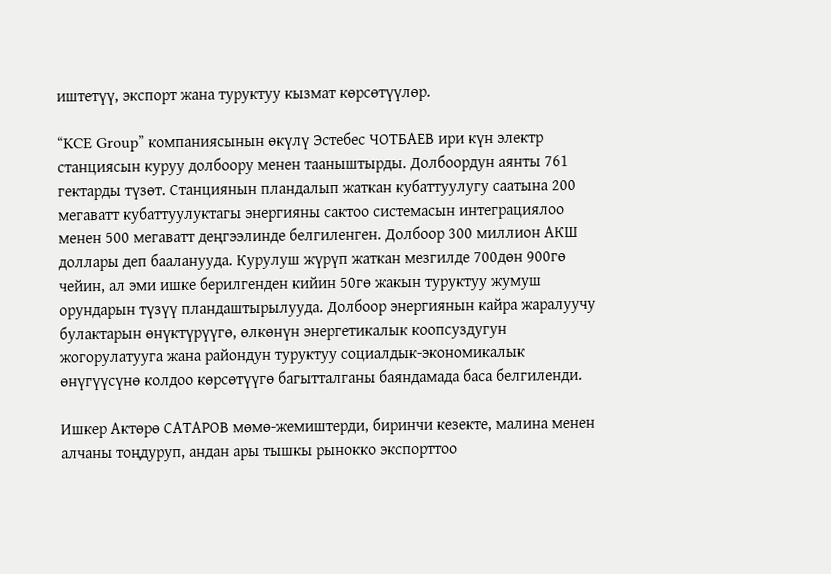иштетүү, экспорт жана туруктуу кызмат көрсөтүүлөр.

“KCE Group” компаниясынын өкүлү Эстебес ЧОТБАЕВ ири күн электр станциясын куруу долбоору менен тааныштырды. Долбоордун аянты 761 гектарды түзөт. Станциянын пландалып жаткан кубаттуулугу саатына 200 мегаватт кубаттуулуктагы энергияны сактоо системасын интеграциялоо менен 500 мегаватт деңгээлинде белгиленген. Долбоор 300 миллион АКШ доллары деп бааланууда. Курулуш жүрүп жаткан мезгилде 700дөн 900гө чейин, ал эми ишке берилгенден кийин 50гө жакын туруктуу жумуш орундарын түзүү пландаштырылууда. Долбоор энергиянын кайра жаралуучу булактарын өнүктүрүүгө, өлкөнүн энергетикалык коопсуздугун жогорулатууга жана райондун туруктуу социалдык-экономикалык өнүгүүсүнө колдоо көрсөтүүгө багытталганы баяндамада баса белгиленди.

Ишкер Актөрө САТАРОВ мөмө-жемиштерди, биринчи кезекте, малина менен алчаны тоңдуруп, андан ары тышкы рынокко экспорттоо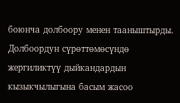боюнча долбоору менен тааныштырды. Долбоордун сүрөттөмөсүндө жергиликтүү дыйкандардын кызыкчылыгына басым жасоо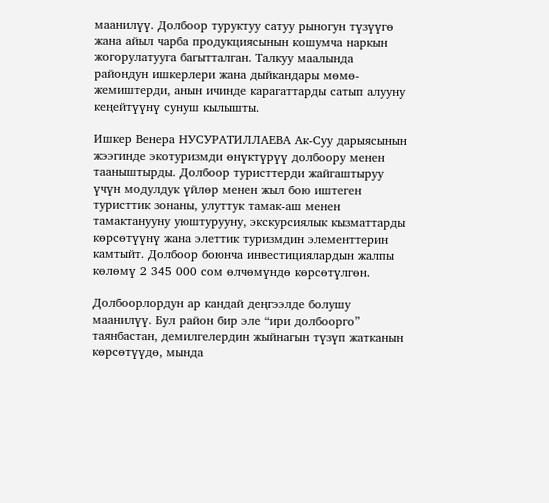маанилүү. Долбоор туруктуу сатуу рыногун түзүүгө жана айыл чарба продукциясынын кошумча наркын жогорулатууга багытталган. Талкуу маалында райондун ишкерлери жана дыйкандары мөмө-жемиштерди, анын ичинде карагаттарды сатып алууну кеңейтүүнү сунуш кылышты.

Ишкер Венера НУСУРАТИЛЛАЕВА Ак-Суу дарыясынын жээгинде экотуризмди өнүктүрүү долбоору менен тааныштырды. Долбоор туристтерди жайгаштыруу үчүн модулдук үйлөр менен жыл бою иштеген туристтик зонаны, улуттук тамак-аш менен тамактанууну уюштурууну, экскурсиялык кызматтарды көрсөтүүнү жана элеттик туризмдин элементтерин камтыйт. Долбоор боюнча инвестициялардын жалпы көлөмү 2 345 000 сом өлчөмүндө көрсөтүлгөн.

Долбоорлордун ар кандай деңгээлде болушу маанилүү. Бул район бир эле “ири долбоорго” таянбастан, демилгелердин жыйнагын түзүп жатканын көрсөтүүдө, мында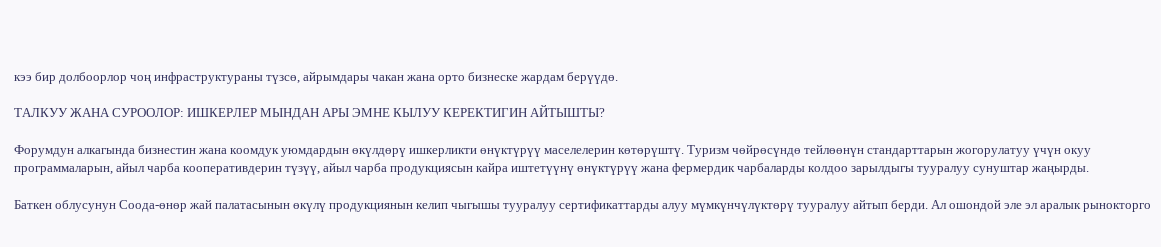кээ бир долбоорлор чоң инфраструктураны түзсө, айрымдары чакан жана орто бизнеске жардам берүүдө.

ТАЛКУУ ЖАНА СУРООЛОР: ИШКЕРЛЕР МЫНДАН АРЫ ЭМНЕ КЫЛУУ КЕРЕКТИГИН АЙТЫШТЫ?

Форумдун алкагында бизнестин жана коомдук уюмдардын өкүлдөрү ишкерликти өнүктүрүү маселелерин көтөрүштү. Туризм чөйрөсүндө тейлөөнүн стандарттарын жогорулатуу үчүн окуу программаларын, айыл чарба кооперативдерин түзүү, айыл чарба продукциясын кайра иштетүүнү өнүктүрүү жана фермердик чарбаларды колдоо зарылдыгы тууралуу сунуштар жаңырды.

Баткен облусунун Соода-өнөр жай палатасынын өкүлү продукциянын келип чыгышы тууралуу сертификаттарды алуу мүмкүнчүлүктөрү тууралуу айтып берди. Ал ошондой эле эл аралык рынокторго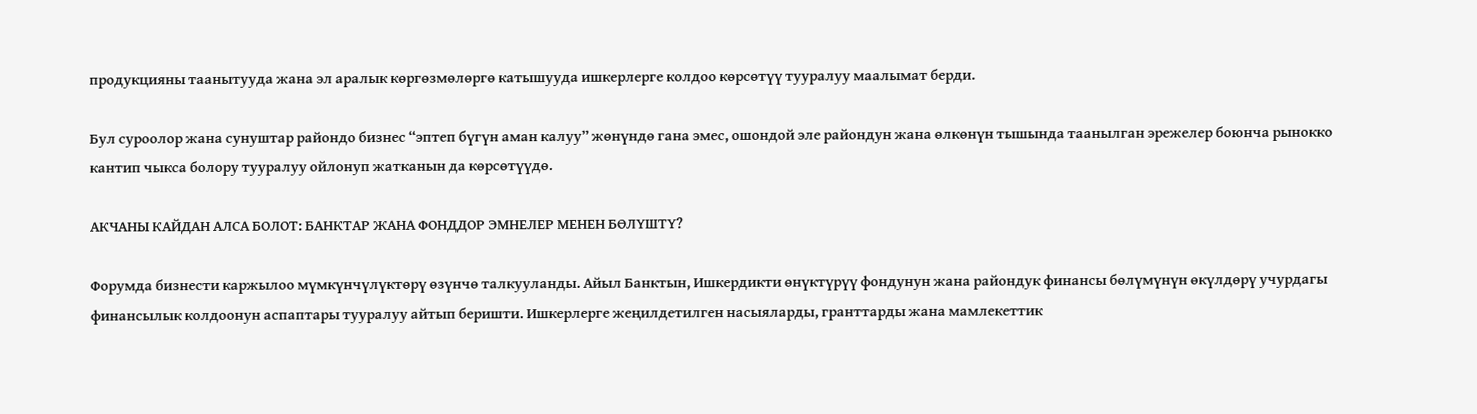продукцияны таанытууда жана эл аралык көргөзмөлөргө катышууда ишкерлерге колдоо көрсөтүү тууралуу маалымат берди.

Бул суроолор жана сунуштар райондо бизнес “эптеп бүгүн аман калуу” жөнүндө гана эмес, ошондой эле райондун жана өлкөнүн тышында таанылган эрежелер боюнча рынокко кантип чыкса болору тууралуу ойлонуп жатканын да көрсөтүүдө.

АКЧАНЫ КАЙДАН АЛСА БОЛОТ: БАНКТАР ЖАНА ФОНДДОР ЭМНЕЛЕР МЕНЕН БӨЛҮШТҮ?

Форумда бизнести каржылоо мүмкүнчүлүктөрү өзүнчө талкууланды. Айыл Банктын, Ишкердикти өнүктүрүү фондунун жана райондук финансы бөлүмүнүн өкүлдөрү учурдагы финансылык колдоонун аспаптары тууралуу айтып беришти. Ишкерлерге жеңилдетилген насыяларды, гранттарды жана мамлекеттик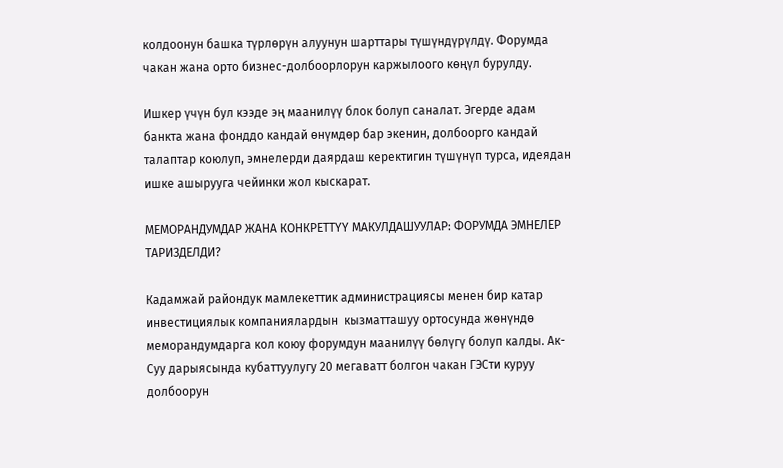колдоонун башка түрлөрүн алуунун шарттары түшүндүрүлдү. Форумда чакан жана орто бизнес-долбоорлорун каржылоого көңүл бурулду.

Ишкер үчүн бул кээде эң маанилүү блок болуп саналат. Эгерде адам банкта жана фонддо кандай өнүмдөр бар экенин, долбоорго кандай талаптар коюлуп, эмнелерди даярдаш керектигин түшүнүп турса, идеядан ишке ашырууга чейинки жол кыскарат.

МЕМОРАНДУМДАР ЖАНА КОНКРЕТТҮҮ МАКУЛДАШУУЛАР: ФОРУМДА ЭМНЕЛЕР ТАРИЗДЕЛДИ?

Кадамжай райондук мамлекеттик администрациясы менен бир катар инвестициялык компаниялардын  кызматташуу ортосунда жөнүндө меморандумдарга кол коюу форумдун маанилүү бөлүгү болуп калды. Ак-Суу дарыясында кубаттуулугу 20 мегаватт болгон чакан ГЭСти куруу долбоорун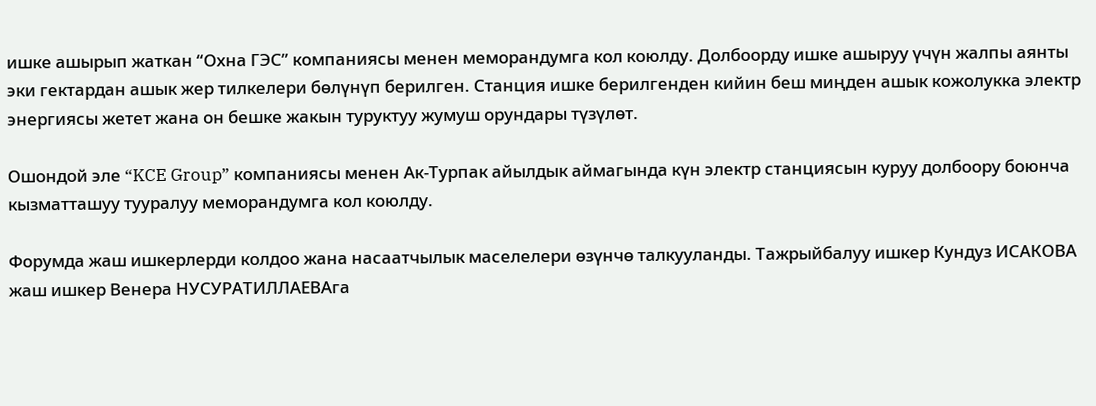ишке ашырып жаткан “Охна ГЭС” компаниясы менен меморандумга кол коюлду. Долбоорду ишке ашыруу үчүн жалпы аянты эки гектардан ашык жер тилкелери бөлүнүп берилген. Станция ишке берилгенден кийин беш миңден ашык кожолукка электр энергиясы жетет жана он бешке жакын туруктуу жумуш орундары түзүлөт.

Ошондой эле “KCE Group” компаниясы менен Ак-Турпак айылдык аймагында күн электр станциясын куруу долбоору боюнча кызматташуу тууралуу меморандумга кол коюлду.

Форумда жаш ишкерлерди колдоо жана насаатчылык маселелери өзүнчө талкууланды. Тажрыйбалуу ишкер Кундуз ИСАКОВА жаш ишкер Венера НУСУРАТИЛЛАЕВАга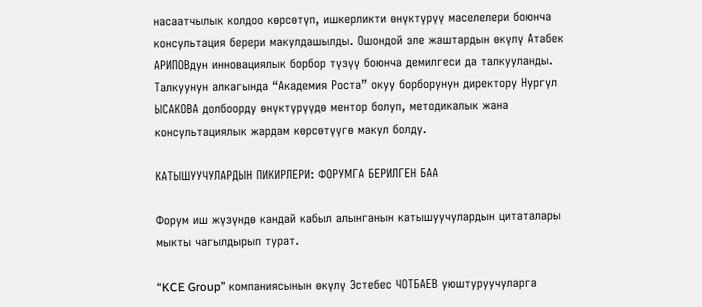насаатчылык колдоо көрсөтүп, ишкерликти өнүктүрүү маселелери боюнча консультация берери макулдашылды. Ошондой эле жаштардын өкүлү Атабек АРИПОВдун инновациялык борбор түзүү боюнча демилгеси да талкууланды. Талкуунун алкагында “Академия Роста” окуу борборунун директору Нургүл ЫСАКОВА долбоорду өнүктүрүүдө ментор болуп, методикалык жана консультациялык жардам көрсөтүүгө макул болду.

КАТЫШУУЧУЛАРДЫН ПИКИРЛЕРИ: ФОРУМГА БЕРИЛГЕН БАА

Форум иш жүзүндө кандай кабыл алынганын катышуучулардын цитаталары мыкты чагылдырып турат.

“KCE Group” компаниясынын өкүлү Эстебес ЧОТБАЕВ уюштуруучуларга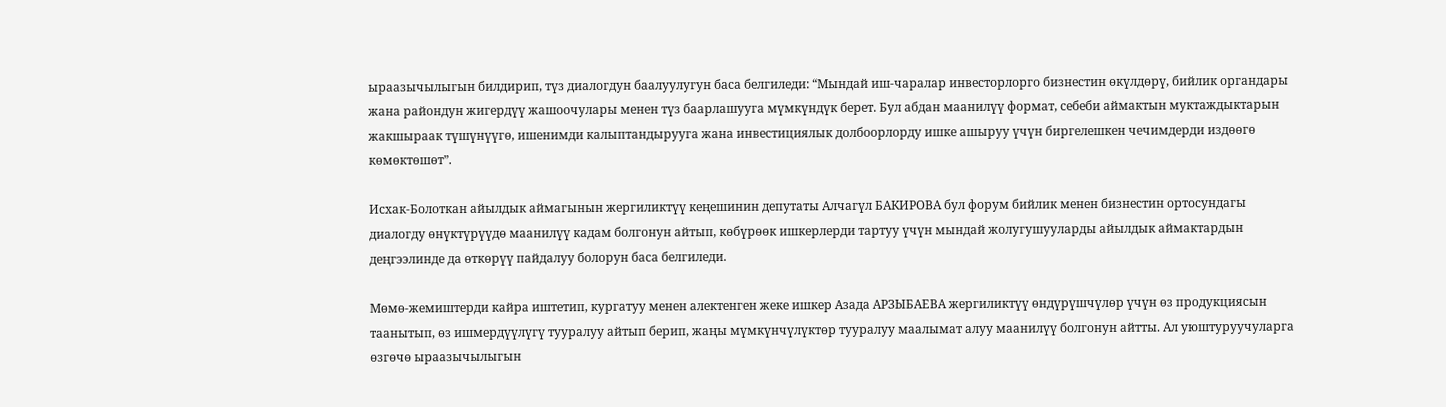ыраазычылыгын билдирип, түз диалогдун баалуулугун баса белгиледи: “Мындай иш-чаралар инвесторлорго бизнестин өкүлдөрү, бийлик органдары жана райондун жигердүү жашоочулары менен түз баарлашууга мүмкүндүк берет. Бул абдан маанилүү формат, себеби аймактын муктаждыктарын жакшыраак түшүнүүгө, ишенимди калыптандырууга жана инвестициялык долбоорлорду ишке ашыруу үчүн биргелешкен чечимдерди издөөгө көмөктөшөт”.

Исхак-Болоткан айылдык аймагынын жергиликтүү кеңешинин депутаты Алчагүл БАКИРОВА бул форум бийлик менен бизнестин ортосундагы диалогду өнүктүрүүдө маанилүү кадам болгонун айтып, көбүрөөк ишкерлерди тартуу үчүн мындай жолугушууларды айылдык аймактардын деңгээлинде да өткөрүү пайдалуу болорун баса белгиледи.

Мөмө-жемиштерди кайра иштетип, кургатуу менен алектенген жеке ишкер Азада АРЗЫБАЕВА жергиликтүү өндүрүшчүлөр үчүн өз продукциясын таанытып, өз ишмердүүлүгү тууралуу айтып берип, жаңы мүмкүнчүлүктөр тууралуу маалымат алуу маанилүү болгонун айтты. Ал уюштуруучуларга өзгөчө ыраазычылыгын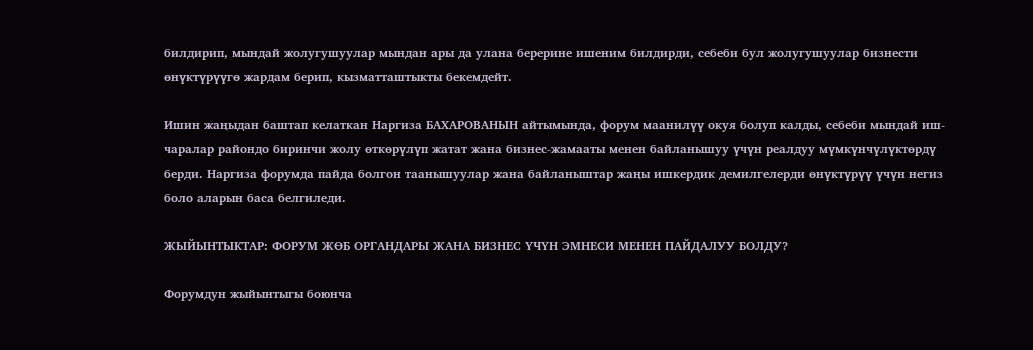билдирип, мындай жолугушуулар мындан ары да улана берерине ишеним билдирди, себеби бул жолугушуулар бизнести өнүктүрүүгө жардам берип, кызматташтыкты бекемдейт.

Ишин жаңыдан баштап келаткан Наргиза БАХАРОВАНЫН айтымында, форум маанилүү окуя болуп калды, себеби мындай иш-чаралар райондо биринчи жолу өткөрүлүп жатат жана бизнес-жамааты менен байланышуу үчүн реалдуу мүмкүнчүлүктөрдү берди. Наргиза форумда пайда болгон таанышуулар жана байланыштар жаңы ишкердик демилгелерди өнүктүрүү үчүн негиз боло аларын баса белгиледи.

ЖЫЙЫНТЫКТАР: ФОРУМ ЖӨБ ОРГАНДАРЫ ЖАНА БИЗНЕС ҮЧҮН ЭМНЕСИ МЕНЕН ПАЙДАЛУУ БОЛДУ?

Форумдун жыйынтыгы боюнча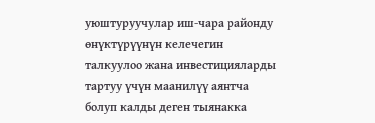уюштуруучулар иш-чара районду өнүктүрүүнүн келечегин талкуулоо жана инвестицияларды тартуу үчүн маанилүү аянтча болуп калды деген тыянакка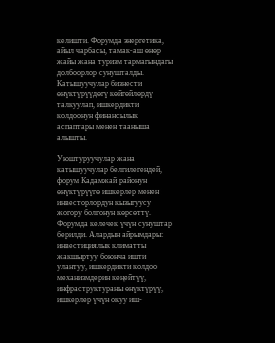келишти. Форумда энергетика, айыл чарбасы, тамак-аш өнөр жайы жана туризм тармагындагы долбоорлор сунушталды. Катышуучулар бизнести өнүктүрүүдөгү көйгөйлөрдү талкуулап, ишкердикти колдоонун финансылык аспаптары менен тааныша алышты.

Уюштуруучулар жана катышуучулар белгилегендей, форум Кадамжай районун өнүктүрүүгө ишкерлер менен инвесторлордун кызыгуусу жогору болгонун көрсөттү. Форумда келечек үчүн сунуштар берилди. Алардын айрымдары: инвестициялык климатты жакшыртуу боюнча ишти улантуу, ишкердикти колдоо механизмдерин кеңейтүү, инфраструктураны өнүктүрүү, ишкерлер үчүн окуу иш-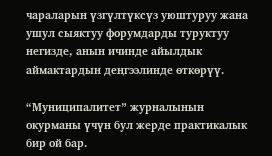чараларын үзгүлтүксүз уюштуруу жана ушул сыяктуу форумдарды туруктуу негизде, анын ичинде айылдык аймактардын деңгээлинде өткөрүү.

“Муниципалитет” журналынын окурманы үчүн бул жерде практикалык бир ой бар.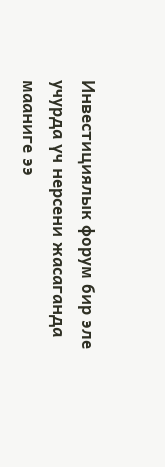Инвестициялык форум бир эле учурда үч нерсени жасаганда мааниге ээ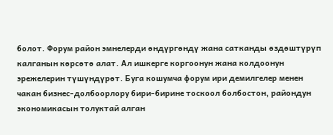болот. Форум район эмнелерди өндүргөндү жана сатканды өздөштүрүп калганын көрсөтө алат. Ал ишкерге коргоонун жана колдоонун эрежелерин түшүндүрөт. Буга кошумча форум ири демилгелер менен чакан бизнес-долбоорлору бири-бирине тоскоол болбостон, райондун экономикасын толуктай алган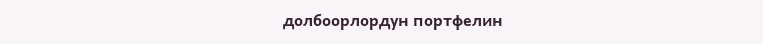долбоорлордун портфелин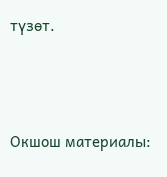түзөт.



Окшош материалы: